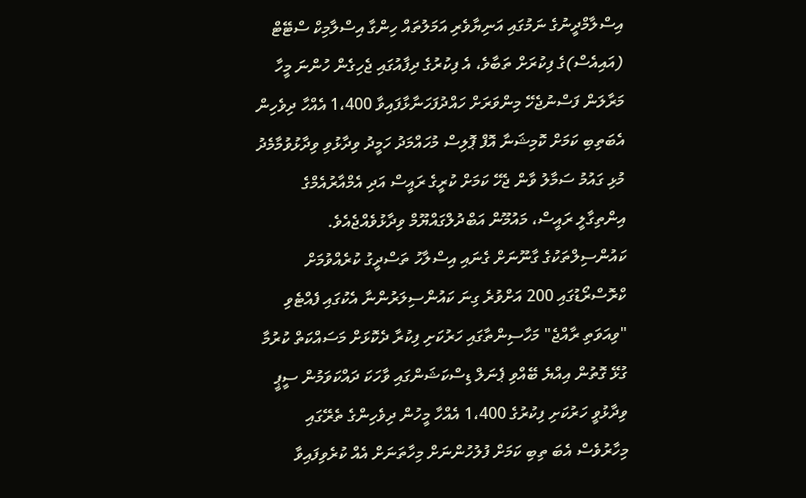އިސްލާމްދީނުގެ ނަމުގައި އަނިޔާވެރި އަމަލުތައް ހިންގާ އިސްލާމިކް ސްޓޭޓް (އައިއެސް)ގެ ފިކުރަށް ތަބާވެ، އެ ފިކުރުގެ ދިފާއުގައި ޖެހިގެން ހުންނަ މީހާ މަރާލަން ފަސްނުޖެހޭ މިންވަރަށް ހައްދުފަހަނާޅާފައިވާ 1،400 އެއްހާ ދިވެހިން އެބަތިބި ކަމަށް ކޮމިޝަނާ އޮފް ޕޮލިސް މުހައްމަދު ހަމީދު ވިދާޅުވި ވިދާޅުވުމާމެދު މުޅި ގައުމު ސަމާލު ވާން ޖެހޭ ކަމަށް ކުރީގެ ރައީސް އަދި އެމްއާރުއެމްގެ އިންތިގާލީ ރައީސް، މައުމޫން އަބްދުލްގައްޔޫމް ވިދާޅުވެއްޖެއެވެ.
ކައުންސިލްތަކުގެ ގާނޫނަށް ގެނައި އިސްލާހު ތަސްދީގު ކުރެއްވުމަށް ކްރޮސްރޯޑުގައި 200 އަށްވުރެ ގިނަ ކައުންސިލަރުންނާ އެކުގައި ފެއްޓެވި "ވިއަވަތި ރާއްޖެ" މަހާސިންތާގައި ހަރުކަށި ފިކުރާ ދެކޮޅަށް މަސައްކަތް ކުރުމާ ގުޅޭ ގޮތުން އިއްޔެ ބޭއްވި ޕެނަލް ޑިސްކަޝަންގައި ވާހަކަ ދައްކަވަމުން ސީޕީ ވިދާޅުވީ ހަރުކަށި ފިކުރުގެ 1،400 އެއްހާ މީހުން ދިވެހިންގެ ތެރޭގައި މިހާރުވެސް އެބަ ތިބި ކަމަށް ފުލުހުންނަށް މިހާތަނަށް އެއް ކުރެވިފައިވާ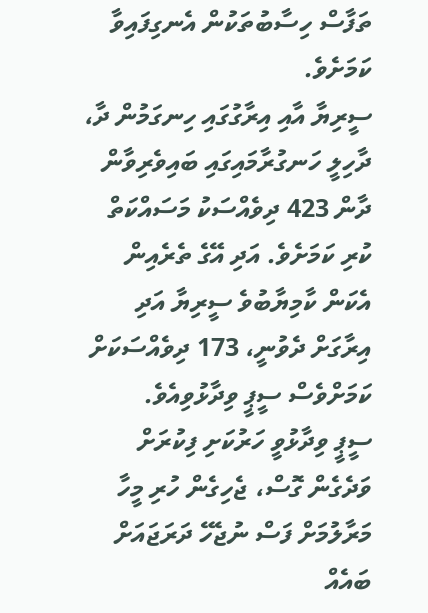ތަފާސް ހިސާބުތަކުން އެނގިފައިވާ ކަމަށެވެ.
ސީރިޔާ އާއި އިރާގުގައި ހިނގަމުން ދާ، ދާހިލީ ހަނގުރާމައިގައި ބައިވެރިވާން ދާން 423 ދިވެއްސަކު މަސައްކަތް ކުރި ކަމަށެވެ. އަދި އޭގެ ތެރެއިން އެކަން ކާމިޔާބުވެ ސީރިޔާ އަދި އިރާގަށް ދެވުނީ، 173 ދިވެއްސަކަށް ކަމަށްވެސް ސީޕީ ވިދާޅުވިއެވެ.
ސީޕީ ވިދާޅުވީ ހަރުކަށި ފިކުރަށް ވަދެގެން ގޮސް، ޖެހިގެން ހުރި މީހާ މަރާލުމަށް ފަސް ނުޖެހޭ ދަރަޖައަށް ބައެއް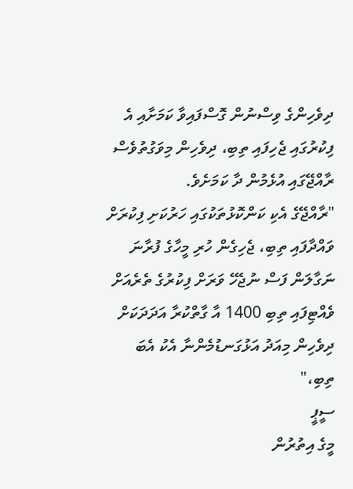ދިވެހިންގެ ވިސްނުން ގޮސްފައިވާ ކަމަށާއި އެ ފިކުރުގައި ޖެހިފައި ތިބި، ދިވެހިން މިވަގުތުވެސް ރާއްޖޭގައި އުޅެމުން ދާ ކަމަށެވެ.
"ރާއްޖޭގެ އެކި ކަންކޮޅުތަކުގައި ހަރުކަށި ފިކުރަށް ވައްދާފައި ތިބި، ޖެހިގެން ހުރި މީހާގެ ފުރާނަ ނަގާލަން ފަސް ނުޖެހޭ ވަރަށް ފިކުރުގެ ތެރެއަށް ވެއްޓިފައި ތިބި 1400 އާ ގާތްކުރާ އަދަދަކަށް ދިވެހިން މިއަދު އަޅުގަނޑުމެންނާ އެކު އެބަ ތިބި،"
ސީޕީ
މީގެ އިތުރުން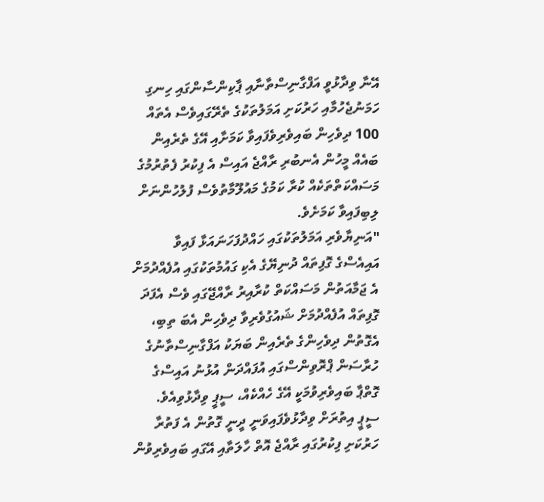އޭނާ ވިދާޅުވީ އަފްގާނިސްތާނާއި ޕާކިންސާންގައި ހިނގި ހަމަނުޖެހުމާއި ހަރުކަށި އަމަލުތަކުގެ ތެރޭގައިވެސް އެތައް 100 ދިވެހިން ބައިވެރިވެފައިވާ ކަމަށާއި އޭގެ ތެރެއިން ބައެއް މީހުން އެނބުރި ރާއްޖެ އައިސް އެ ފިކުރު ފެތުރުމުގެ މަސައްކަތްތަކެއް ކުރާ ކަމުގެ މައުލޫމާތުވެސް ފުލުހުންނަށް ލިބިފައިވާ ކަމަށެވެ.
"އަނިޔާވެރި އަމަލުތަކުގައި ހައްދުފަހަނައަޅާ ފައިވާ އައިއެސްގެ ގޮފިތައް ދުނިޔޭގެ އެކި ގައުމުތަކުގައި އުފެއްދުމަށް އެ ޖަމާއަތުން މަސައްކަތް ކުރާއިރު ރާއްޖޭގައި ވެސް އެފަދަ ގޮފިތައް އުފެއްދުމަށް ޝައުގުވެރިވާ ދިވެހިން އެބަ ތިބި، އެގޮތުން ދިވެހިންގެ ތެރެއިން ބަޔަކު އަފްގާނިސްތާނުގެ ހުރާސަން ޕްރޮވިންސްގައި އުފައްދަން އުޅުނު އައިސްގެ ގޮތްޕާ ބައިވެރިވުމަކީ އޭގެ ހެއްކެއް، ސީޕީ ވިދާޅުވިއެވެ.
ސީޕީ އިތުރަށް ވިދާޅުވެފައިވަނީ ދީނީ ގޮތުން އެ ފަތުރާ ހަރުކަށި ފިކުރުގައި ރާއްޖެ އޮތް ހާލަތާއި އޭގައި ބައިވެރިވުން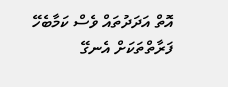އޮތް އަދަދުތައް ވެސް ކަމާބެހޭ ފަރާތްތަކަށް އެނގޭ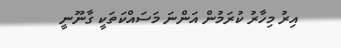އިރު މިހާރު ކުރަމުން އަންނަ މަސައްކަތަކީ ގާނޫނީ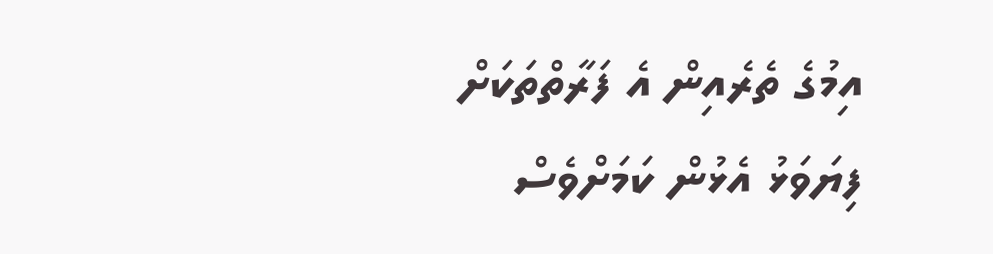އިމުގެ ތެރެއިން އެ ފަރާތްތަކަށް ފިޔަވަޅު އެޅުން ކަމަށްވެސް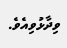ވިދާޅުވިއެވެ.